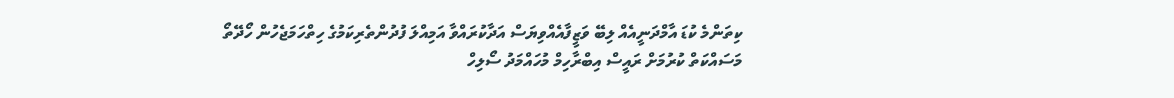ކިތަންމެ ކުޑަ އާމްދަނީއެއް ލިބޭ ވަޒީފާއެއްވިޔަސް އަދާކުރައްވާ އަމިއްލަ ފުދުންތެރިކަމުގެ ހިތްހަމަޖެހުން ހޯދޭތޯ މަސައްކަތް ކުރުމަށް ރައީސް އިބްރާހިމް މުހައްމަދު ސޯލިހް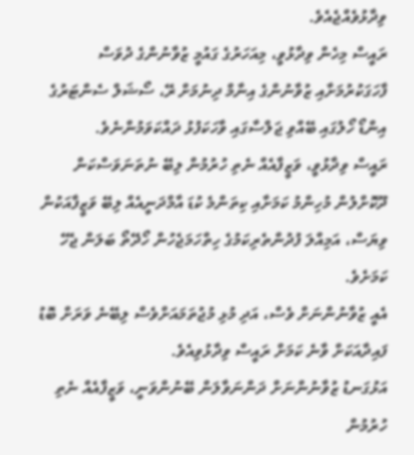ވިދާޅުވެއްޖެއެވެ.
ރައީސް މިހެން ވިދާޅުވީ، މިއަހަރުގެ ގައުމީ ޒުވާނުންގެ ދުވަސް ފާހަގަކުރުމަށާއި ޒުވާނުންގެ އިނާމް ދިނުމަށް ރޭ، ސޯޝަލް ސެންޓަރުގެ އިންޑޯ ހޯލުގައި ބޭއްވި ޖަލްސާގައި ވާހަކަފުޅު ދައްކަވަމުންނެވެ.
ރައީސް ވިދާޅުވީ، ވަޒީފާއެއް ނެތި ހުރުމުން ލިބޭ ނުތަނަވަސްކަން ދޫކޮށްލުން މުހިންމު ކަމަށާއި ކިތަންމެ ކުޑަ އާމްދަނީއެއް ލިބޭ ވަޒީފާއަކުން ވިޔަސް، އަމިއްލަ ފުދުންތެރިކަމުގެ ހިތްހަމަޖެހުން ހޯދޭތޯ ބަލަން ޖެހޭ ކަމަށެވެ.
އެއީ ޒުވާނުންނަށް ވެސް، އަދި މުޅި މުޖުތަމައަށްވެސް ލިބޭނެ ވަރަށް ބޮޑު ފައިދާއަކަށް ވާނެ ކަމަށް ރައީސް ވިދާޅުވިއެވެ.
އަޅުގަނޑު ޒުވާނުންނަށް ދަންނަވާލަން ބޭނުންވަނީ، ވަޒީފާއެއް ނެތި ހުރުމުން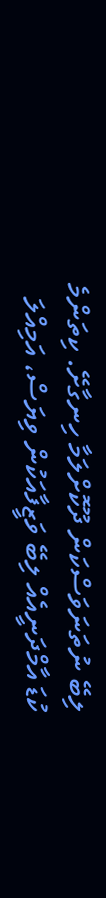ލިބޭ ނުތަނަވަސްކަން ދޫކޮށްލަމާ ހިނގާށޭ. ކިތަންމެ ކުޑަ އާމްދަނީއެއް ލިބޭ ވަޒީފާއަކުން ވިޔަސް، އަމިއްލަ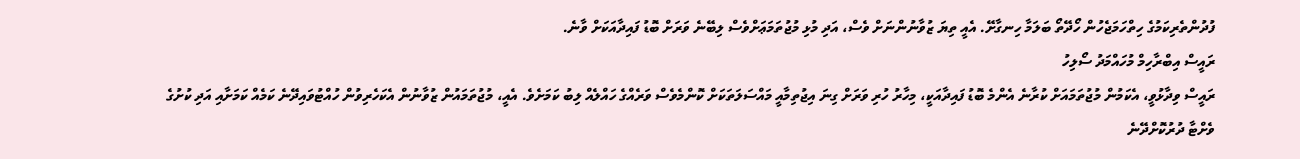ފުދުންތެރިކަމުގެ ހިތްހަމަޖެހުން ހޯދޭތޯ ބަލަމާ ހިނގާށޭ. އެއީ ތިޔަ ޒުވާނުންނަށް ވެސް، އަދި މުޅި މުޖުތަމަޢަށްވެސް ލިބޭނެ ވަރަށް ބޮޑު ފައިދާއަކަށް ވާނެ.
ރައީސް އިބްރާހިމް މުހައްމަދު ސޯލިހު
ރައީސް ވިދާޅުވީ، އެކަމުން މުޖުތަމައަށް ކުރާނެ އެންމެ ބޮޑު ފައިދާއަކީ، މިހާރު ހުރި ވަރަށް ގިނަ އިޖުތިމާއީ މައްސަލަތަކަށް ކޮންމެވެސް ވަރެއްގެ ހައްލެއް ލިބު ކަމަށެވެ. އެއީ، މުޖުތަމައުން ޒުވާނުން އެކަހެރިވުން ހުއްޓުވައިދޭނެ ކަމެއް ކަމަށާއި އަދި ކުށުގެ ވެށްޓާ ދުރުކޮށްދޭނެ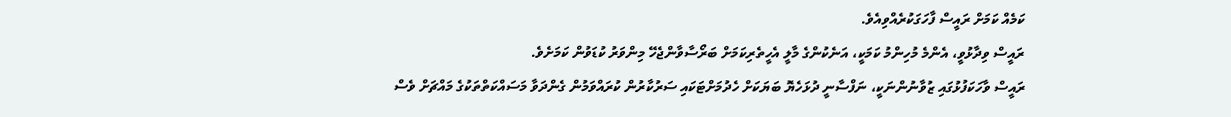ކަމެއް ކަމަށް ރައީސް ފާހަގަކުރެއްވިއެވެ.
ރައީސް ވިދާޅުވީ، އެންމެ މުހިންމު ކަމަކީ، އަނެކުންގެ މާލީ އެހީތެރިކަމަށް ބަރޯސާވާންޖެހޭ މިންވަރު ކުޑަވުން ކަމަށެވެ.
ރައީސް ވާހަކަފުޅުގައި ޒުވާނުންނަކީ، ނަފްސާނީ ދުޅަހެޔޮ ބަޔަކަށް ހެދުމަށްޓަކައި ސަރުކާރުން ކުރައްވަމުން ގެންދަވާ މަސައްކަތްތަކުގެ މައްޗަށް ވެސް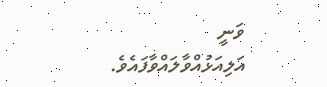ވަނީ އަލިއަޅުއްވާލައްވާފައެވެ.